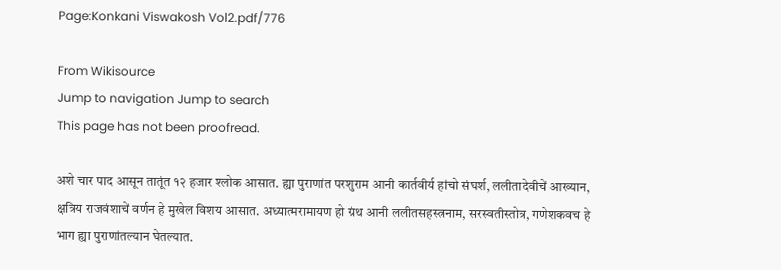Page:Konkani Viswakosh Vol2.pdf/776

From Wikisource
Jump to navigation Jump to search
This page has not been proofread.

अशे चार पाद आसून तातूंत १२ हजार श्लोक आसात. ह्या पुराणांत परशुराम आनी कार्तवीर्य हांचो संघर्श, ललीतादेवीचें आख्यान, क्षत्रिय राजवंशाचें वर्णन हे मुखेल विशय आसात. अध्यात्मरामायण हो ग्रंथ आनी ललीतसहस्त्रनाम, सरस्वतीस्तोत्र, गणेशकवच हे भाग ह्या पुराणांतल्यान घेतल्यात.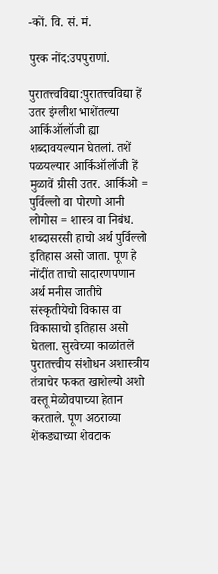-कों. वि. सं. मं.

पुरक नोंद:उपपुराणां.

पुरातत्त्वविद्या:पुरातत्त्वविद्या हें उतर इंग्लीश भाशेंतल्या आर्किऑलॉजी ह्या शब्दावयल्यान घेतलां. तशें पळयल्यार आर्किऑलॉजी हें मुळावें ग्रीसी उतर. आर्किओ = पुर्विल्लो वा पोरणो आनी लोगोस = शास्त्र वा निबंध. शब्दासरसी हाचो अर्थ पुर्विल्लो इतिहास असो जाता. पूण हे नोंदींत ताचो सादारणपणान अर्थ मनीस जातीचे संस्कृतीयेचो विकास वा विकासाचो इतिहास असो घेतला. सुरवेच्या काळांतलें पुरातत्त्वीय संशोधन अशास्त्रीय तंत्राचेर फकत खाशेल्यो अशो वस्तू मेळोवपाच्या हेतान करताले. पूण अठराव्या शेंकड्याच्या शेवटाक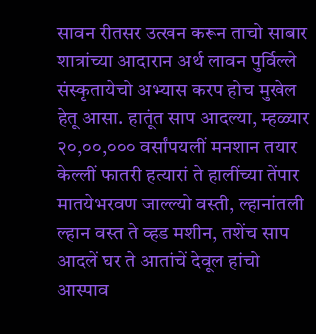सावन रीतसर उत्खन करून ताचो साबार शात्रांच्या आदारान अर्थ लावन पुर्विल्ले संस्कृतायेचो अभ्यास करप होच मुखेल हेतू आसा. हातूंत साप आदल्या, म्हळ्यार २०,००,००० वर्सांपयलीं मनशान तयार केल्लीं फातरी हत्यारां ते हालींच्या तेंपार मातयेभरवण जाल्ल्यो वस्ती, ल्हानांतली ल्हान वस्त ते व्हड मशीन, तशेंच साप आदलें घर ते आतांचें देवूल हांचो आस्पाव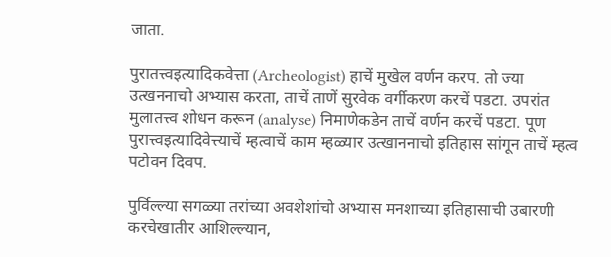जाता.

पुरातत्त्वइत्यादिकवेत्ता (Archeologist) हाचें मुखेल वर्णन करप. तो ज्या उत्खननाचो अभ्यास करता, ताचें ताणें सुरवेक वर्गीकरण करचें पडटा. उपरांत मुलातत्त्व शोधन करून (analyse) निमाणेकडेन ताचें वर्णन करचें पडटा. पूण पुरात्त्वइत्यादिवेत्त्याचें म्हत्वाचें काम म्हळ्यार उत्खाननाचो इतिहास सांगून ताचें म्हत्व पटोवन दिवप.

पुर्विल्ल्या सगळ्या तरांच्या अवशेशांचो अभ्यास मनशाच्या इतिहासाची उबारणी करचेखातीर आशिल्ल्यान,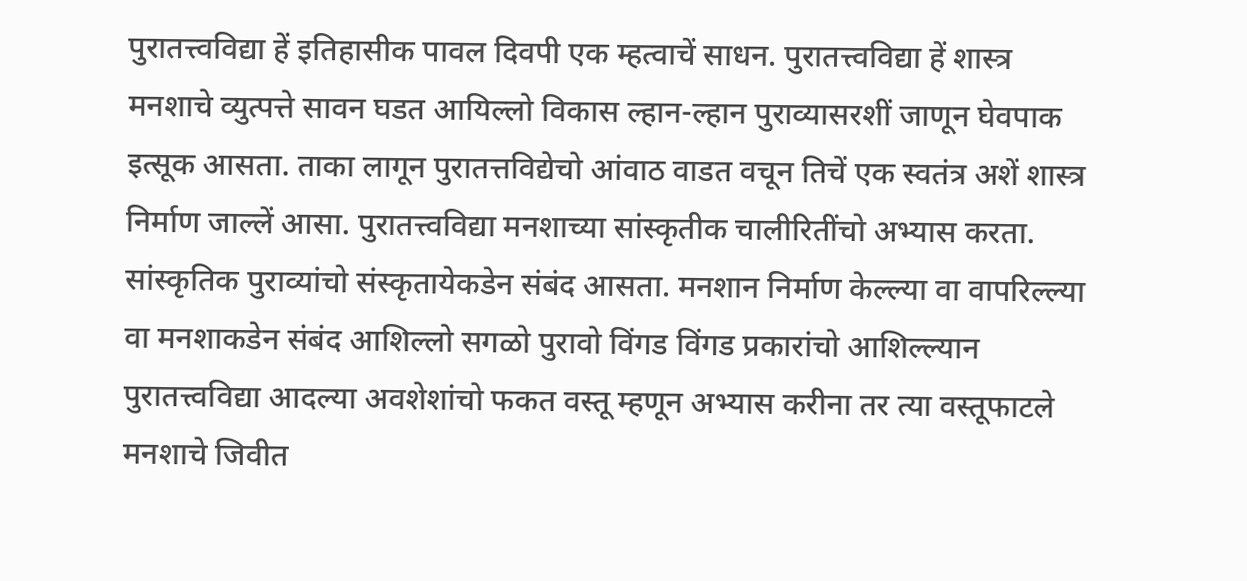पुरातत्त्वविद्या हें इतिहासीक पावल दिवपी एक म्हत्वाचें साधन. पुरातत्त्वविद्या हें शास्त्र मनशाचे व्युत्पत्ते सावन घडत आयिल्लो विकास ल्हान-ल्हान पुराव्यासरशीं जाणून घेवपाक इत्सूक आसता. ताका लागून पुरातत्तविद्येचो आंवाठ वाडत वचून तिचें एक स्वतंत्र अशें शास्त्र निर्माण जाल्लें आसा. पुरातत्त्वविद्या मनशाच्या सांस्कृतीक चालीरितींचो अभ्यास करता. सांस्कृतिक पुराव्यांचो संस्कृतायेकडेन संबंद आसता. मनशान निर्माण केल्ल्या वा वापरिल्ल्या वा मनशाकडेन संबंद आशिल्लो सगळो पुरावो विंगड विंगड प्रकारांचो आशिल्ल्यान पुरातत्त्वविद्या आदल्या अवशेशांचो फकत वस्तू म्हणून अभ्यास करीना तर त्या वस्तूफाटले मनशाचे जिवीत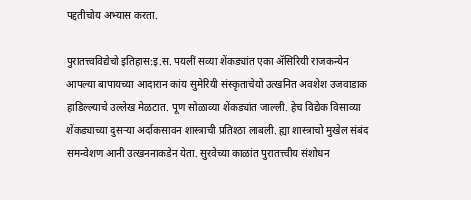पद्दतीचोय अभ्यास करता.

पुरातत्त्वविद्येचो इतिहास:इ.स. पयलीं सव्या शेंकड्यांत एका ॲसिरियी राजकन्येन आपल्या बापायच्या आदारान कांय सुमेरियी संस्कृताचेयो उत्खनित अवशेश उजवाडाक हाडिल्ल्याचे उल्लेख मेळटात. पूण सोळाव्या शेंकड्यांत जाल्ली. हेच विद्येक विसाव्या शेंकड्याच्या दुसऱ्या अर्दाकसावन शास्त्राची प्रतिश्ठा लाबली. ह्या शास्त्राचो मुखेल संबंद समन्वेशण आनी उत्खननाकडेन येता. सुरवेच्या काळांत पुरातत्त्वीय संशोधन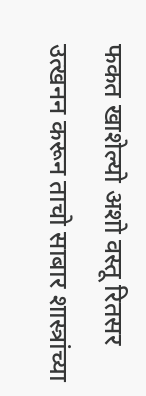फकत खाशेल्यो अशो वस्तू रितसर उत्खनन करून ताचो साबार शास्त्रांच्या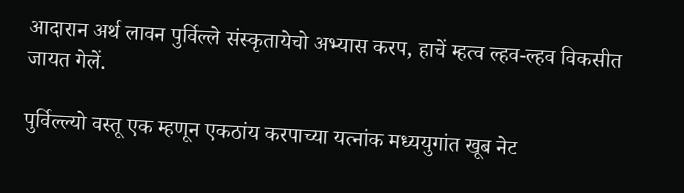आदारान अर्थ लावन पुर्विल्ले संस्कृतायेचो अभ्यास करप, हाचें म्हत्व ल्हव-ल्हव विकसीत जायत गेलें.

पुर्विल्ल्यो वस्तू एक म्हणून एकठांय करपाच्या यत्नांक मध्ययुगांत खूब नेट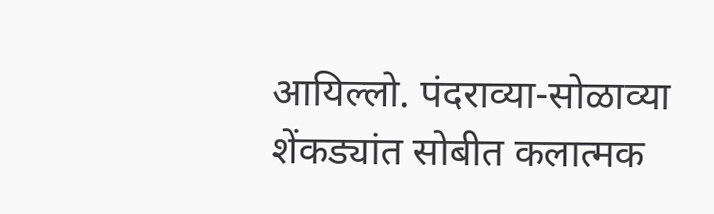आयिल्लो. पंदराव्या-सोळाव्या शेंकड्यांत सोबीत कलात्मक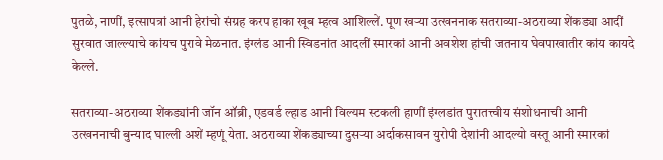पुतळे, नाणीं, इत्सापत्रां आनी हेरांचो संग्रह करप हाका खूब म्हत्व आशिल्लें. पूण खऱ्या उत्खननाक सतराव्या-अठराव्या शेंकड्या आदीं सुरवात जाल्ल्याचे कांयच पुरावे मेळनात. इंग्लंड आनी स्विडनांत आदलीं स्मारकां आनी अवशेश हांची जतनाय घेवपाखातीर कांय कायदे केल्ले.

सतराव्या-अठराव्या शेंकड्यांनी जॉन ऑब्री, एडवर्ड ल्हाड आनी विल्यम स्टकली हाणीं इंग्लडांत पुरातत्त्वीय संशोधनाची आनी उत्खननाची बुन्याद घाल्ली अशें म्हणूं येता. अठराव्या शेंकड्याच्या दुसऱ्या अर्दाकसावन युरोपी देशांनी आदल्यो वस्तू आनी स्मारकां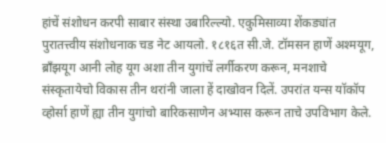हांचें संशोधन करपी साबार संस्था उबारिल्ल्यो. एकुमिसाव्या शेंकड्यांत पुरातत्त्वीय संशोधनाक चड नेट आयलो. १८१६त सी.जे. टॉमसन हाणें अश्मयूग, ब्रॉंझयूग आनी लोह यूग अशा तीन युगांचें लर्गीकरण करून, मनशाचे संस्कृतायेचो विकास तीन थरांनी जाला हें दाखोवन दिलें. उपरांत यन्स यॉकॉप व्होर्सा हाणें ह्या तीन युगांचो बारिकसाणेन अभ्यास करून ताचे उपविभाग केले.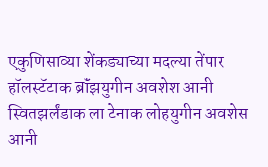एकुणिसाव्या शेंकड्याच्या मदल्या तेंपार हॉलस्टॅटाक ब्रॉंझयुगीन अवशेश आनी स्वितझर्लंडाक ला टेनाक लोहयुगीन अवशेस आनी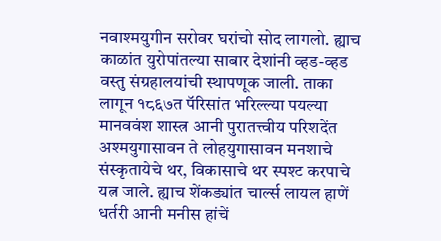नवाश्मयुगीन सरोवर घरांचो सोद लागलो. ह्याच काळांत युरोपांतल्या साबार देशांनी व्हड-व्हड वस्तु संग्रहालयांची स्थापणूक जाली. ताका लागून १८६७त पॅरिसांत भरिल्ल्या पयल्या मानववंश शास्त्र आनी पुरातत्त्वीय परिशदेंत अश्मयुगासावन ते लोहयुगासावन मनशाचे संस्कृतायेचे थर, विकासाचे थर स्पश्ट करपाचे यत्न जाले. ह्याच शेंकड्यांत चार्ल्स लायल हाणें धर्तरी आनी मनीस हांचें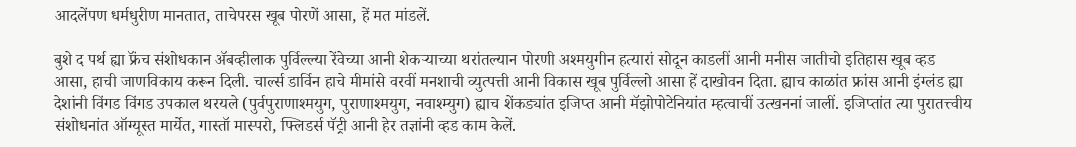आदलेंपण धर्मधुरीण मानतात, ताचेपरस खूब पोरणें आसा, हें मत मांडलें.

बुशे द पर्थ ह्या फ्रॅंच संशोधकान ॲबव्हीलाक पुर्विल्ल्या रेंवेच्या आनी शेकऱ्याच्या थरांतल्यान पोरणी अश्मयुगीन हत्यारां सोदून काडलीं आनी मनीस जातीचो इतिहास खूब व्हड आसा, हाची जाणविकाय करून दिली. चार्ल्स डार्विन हाचे मीमांसे वरवीं मनशाची व्युत्पत्ती आनी विकास खूब पुर्विल्लो आसा हें दाखोवन दिता. ह्याच काळांत फ्रांस आनी इंग्लंड ह्या देशांनी विंगड विंगड उपकाल थरयले (पुर्वपुराणाश्मयुग, पुराणाश्मयुग, नवाश्म्युग‌‌‌‌‌) ह्याच शेंकड्यांत इजिप्त आनी मॅझोपोटेनियांत म्हत्वाचीं उत्खननां जालीं. इजिप्तांत त्या पुरातत्त्वीय संशोधनांत ऑग्यूस्त मार्येत, गास्तॉ मास्परो, फ्लिडर्स पॅट्री आनी हेर तज्ञांनी व्हड काम केलें.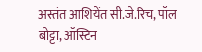अस्तंत आशियेंत सी.जे.रिच, पॉल बोट्टा, ऑस्टिन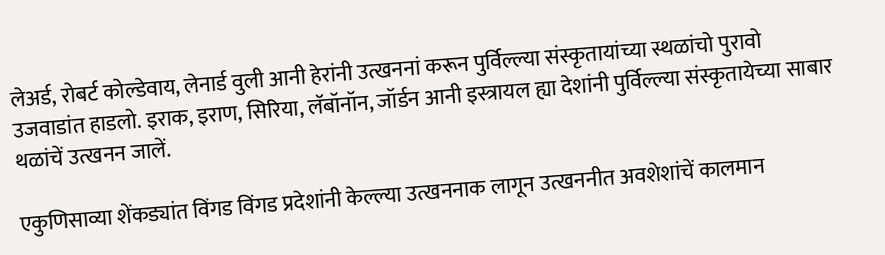लेअर्ड, रोबर्ट कोल्डेवाय, लेनार्ड वुली आनी हेरांनी उत्खननां करून पुर्विल्ल्या संस्कृतायांच्या स्थळांचो पुरावो उजवाडांत हाडलो. इराक, इराण, सिरिया, लॅबॉनॉन, जॉर्डन आनी इस्त्रायल ह्या देशांनी पुर्विल्ल्या संस्कृतायेच्या साबार थळांचें उत्खनन जालें.

एकुणिसाव्या शेंकड्यांत विंगड विंगड प्रदेशांनी केल्ल्या उत्खननाक लागून उत्खननीत अवशेशांचें कालमान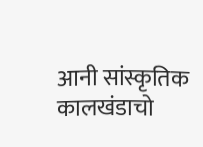आनी सांस्कृतिक कालखंडाचो